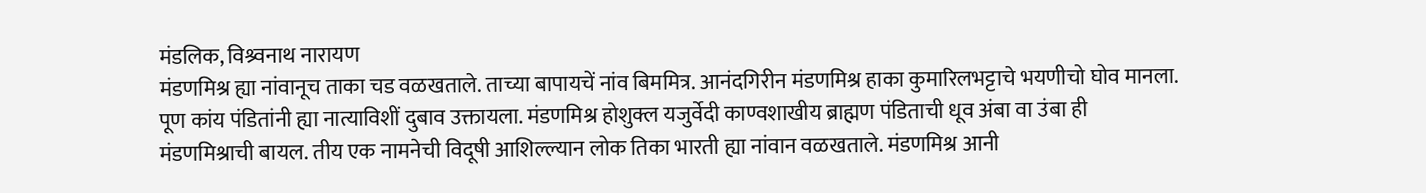मंडलिक, विश्र्वनाथ नारायण
मंडणमिश्र ह्या नांवानूच ताका चड वळखताले. ताच्या बापायचें नांव बिममित्र. आनंदगिरीन मंडणमिश्र हाका कुमारिलभट्टाचे भयणीचो घोव मानला. पूण कांय पंडितांनी ह्या नात्याविशीं दुबाव उक्तायला. मंडणमिश्र होशुक्ल यजुर्वेदी काण्वशाखीय ब्राह्मण पंडिताची धूव अंबा वा उंबा ही मंडणमिश्राची बायल. तीय एक नामनेची विदूषी आशिल्ल्यान लोक तिका भारती ह्या नांवान वळखताले. मंडणमिश्र आनी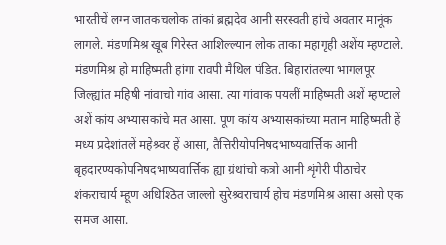भारतीचें लग्न जातकचलोक तांकां ब्रह्मदेव आनी सरस्वती हांचे अवतार मानूंक लागले. मंडणमिश्र खूब गिरेस्त आशिल्ल्यान लोक ताका महागृही अशेंय म्हण्टाले. मंडणमिश्र हो माहिष्मती हांगा रावपी मैथिल पंडित. बिहारांतल्या भागलपूर जिल्ह्यांत महिषी नांवाचो गांव आसा. त्या गांवाक पयलीं माहिष्मती अशें म्हण्टाले अशें कांय अभ्यासकांचे मत आसा. पूण कांय अभ्यासकांच्या मतान माहिष्मती हें मध्य प्रदेशांतलें महेश्र्वर हें आसा, तैत्तिरीयोपनिषदभाष्यवार्त्तिक आनी बृहदारण्यकोपनिषदभाष्यवार्त्तिक ह्या ग्रंथांचो कत्रो आनी शृंगेरी पीठाचेर शंकराचार्य म्हूण अधिश्ठित जाल्लो सुरेश्र्वराचार्य होच मंडणमिश्र आसा असो एक समज आसा.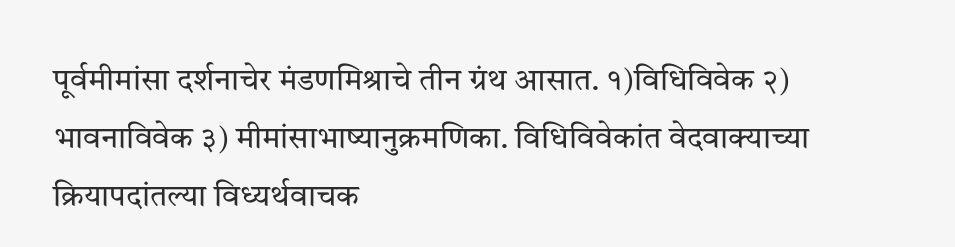पूर्वमीमांसा दर्शनाचेर मंडणमिश्राचे तीन ग्रंथ आसात. १)विधिविवेक २) भावनाविवेक ३) मीमांसाभाष्यानुक्रमणिका. विधिविवेकांत वेदवाक्याच्या क्रियापदांतल्या विध्यर्थवाचक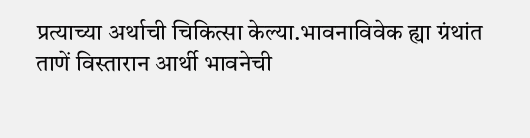प्रत्याच्या अर्थाची चिकित्सा केल्या.भावनाविवेक ह्या ग्रंथांत ताणें विस्तारान आर्थी भावनेची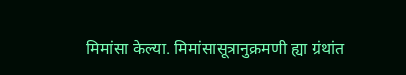मिमांसा केल्या. मिमांसासूत्रानुक्रमणी ह्या ग्रंथांत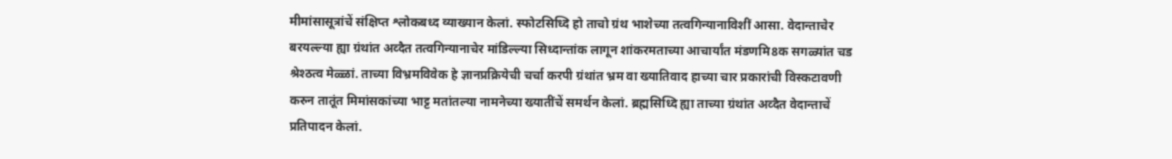मीमांसासूत्रांचें संक्षिप्त श्लोकबध्द व्याख्यान केलां. स्फोटसिध्दि हो ताचो ग्रंथ भाशेच्या तत्वगिन्यानाविशीं आसा. वेदान्ताचेर बरयल्ल्या ह्या ग्रंथांत अव्दैत तत्वगिन्यानाचेर मांडिल्ल्या सिध्दान्तांक लागून शांकरमताच्या आचार्यांत मंडणमि8क सगळ्यांत चड श्रेश्ठत्व मेळ्ळां. ताच्या विभ्रमविवेक हे ज्ञानप्रक्रियेची चर्चा करपी ग्रंथांत भ्रम वा ख्यातिवाद हाच्या चार प्रकारांची विस्कटावणी करुन तातूंत मिमांसकांच्या भाट्ट मतांतल्या नामनेच्या ख्यातींचें समर्थन केलां. ब्रह्मसिध्दि ह्या ताच्या ग्रंथांत अव्दैत वेदान्ताचें प्रतिपादन केलां.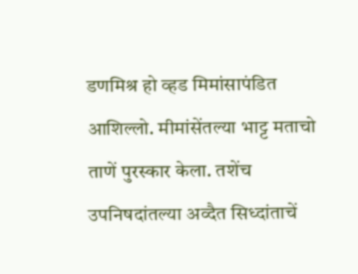डणमिश्र हो व्हड मिमांसापंडित आशिल्लो. मीमांसेंतल्या भाट्ट मताचो ताणें पुरस्कार केला. तशेंच उपनिषदांतल्या अव्दैत सिध्दांताचें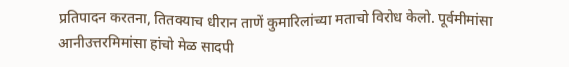प्रतिपादन करतना, तितक्याच धीरान ताणें कुमारिलांच्या मताचो विरोध केलो. पूर्वमीमांसा आनीउत्तरमिमांसा हांचो मेळ सादपी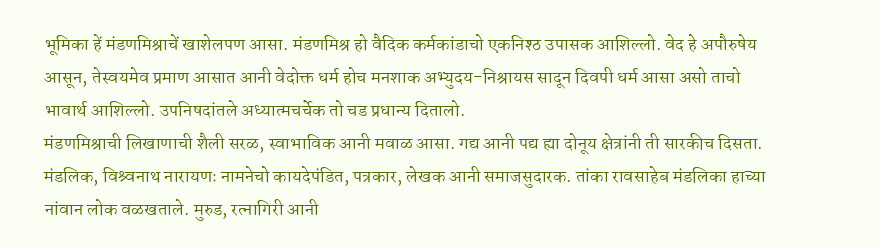भूमिका हें मंडणमिश्राचें खाशेलपण आसा. मंडणमिश्र हो वैदिक कर्मकांडाचो एकनिश्ठ उपासक आशिल्लो. वेद हे अपौरुषेय आसून, तेस्वयमेव प्रमाण आसात आनी वेदोक्त धर्म होच मनशाक अभ्युदय-निश्रायस सादून दिवपी धर्म आसा असो ताचो भावार्थ आशिल्लो. उपनिषदांतले अध्यात्मचर्चेक तो चड प्रधान्य दितालो.
मंडणमिश्राची लिखाणाची शैली सरळ, स्वाभाविक आनी मवाळ आसा. गद्य आनी पद्य ह्या दोनूय क्षेत्रांनी ती सारकीच दिसता.
मंडलिक, विश्र्वनाथ नारायणः नामनेचो कायदेपंडित, पत्रकार, लेखक आनी समाजसुदारक. तांका रावसाहेब मंडलिका हाच्या नांवान लोक वळखताले. मुरुड, रत्नागिरी आनी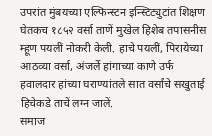उपरांत मुंबयच्या एल्फिन्स्टन इन्स्टिट्युटांत शिक्षण घेतकच १८५२ वर्सा ताणें मुखेल हिशेब तपासनीस म्हूण पयलीं नोकरी केली. हाचे पयलीं, पिरायेच्या आठव्या वर्सा, अंजर्ले हांगाच्या काणे उर्फ हवालदार हांच्या घराण्यांतले सात वर्सांचे सखुताई हिचेकडे ताचें लग्न जालें.
समाज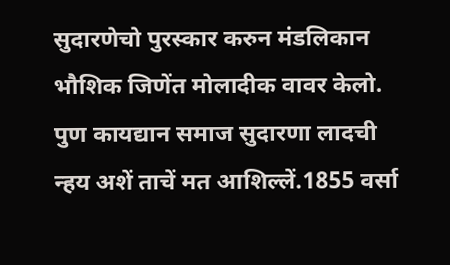सुदारणेचो पुरस्कार करुन मंडलिकान भौशिक जिणेंत मोलादीक वावर केलो. पुण कायद्यान समाज सुदारणा लादची न्हय अशें ताचें मत आशिल्लें.1855 वर्सा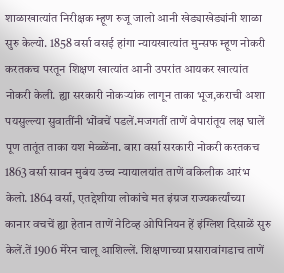शाळाखात्यांत निरीक्षक म्हूण रुजू जालो आनी खेड्याखेड्यांनी शाळा सुरु केल्यो. 1858 वर्सा वसई हांगा न्यायखात्यांत मुन्सफ म्हूण नोकरी करतकच परतून शिक्षण खात्यांत आनी उपरांत आयकर खात्यांत नोकरी केली. ह्या सरकारी नोकऱ्यांक लागून ताका भूज,कराची अशा पयसुल्ल्या सुवातींनी भोंवचें पडलें.मजगतीं ताणें वेपारांतूय लक्ष घालें पूण तातूंत ताका यश मेळ्ळेंना. बारा वर्सा सरकारी नोकरी करतकच 1863 वर्सा सावन मुबंय उच्च न्यायालयांत ताणें वकिलीक आरंभ केलो. 1864 वर्सा, एतद्देशीया लोकांचे मत इंग्रज राज्यकर्त्यांच्या कानार वचचें ह्या हेतान ताणें नेटिव्ह ओपिनियन हें इंग्लिश दिसाळें सुरु केलें.तें 1906 मेरेन चालू आशिल्लें. शिक्षणाच्या प्रसारावांगडाच ताणें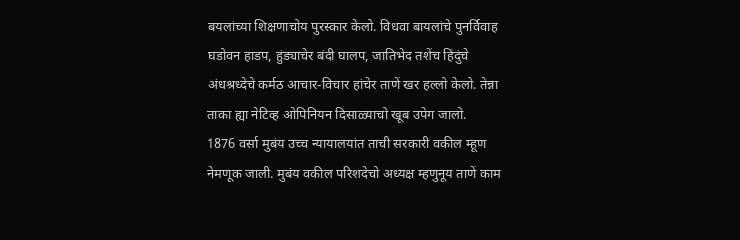बयलांच्या शिक्षणाचोय पुरस्कार केलो. विधवा बायलांचे पुनर्विवाह घडोवन हाडप, हुंड्याचेर बंदी घालप, जातिभेद तशेंच हिंदुंचे अंधश्रध्देचे कर्मठ आचार-विचार हांचेर ताणें खर हल्लो केलो. तेन्ना ताका ह्या नेटिव्ह ओपिनियन दिसाळ्याचो खूब उपेग जालो.
1876 वर्सा मुबंय उच्च न्यायालयांत ताची सरकारी वकील म्हूण नेमणूक जाली. मुबंय वकील परिशदेचो अध्यक्ष म्हणुनूय ताणें काम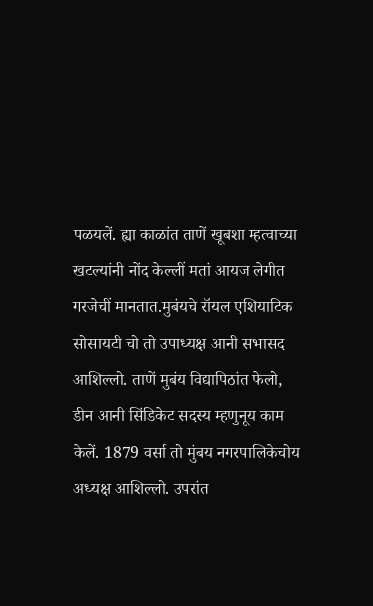पळयलें. ह्या काळांत ताणें खूबशा म्हत्वाच्या खटल्यांनी नोंद केल्लीं मतां आयज लेगीत गरजेचीं मानतात.मुबंयचे रॉयल एशियाटिक सोसायटी चो तो उपाध्यक्ष आनी सभासद आशिल्लो. ताणें मुबंय विद्यापिठांत फेलो, डीन आनी सिंडिकेट सदस्य म्हणुनूय काम केलें. 1879 वर्सा तो मुंबय नगरपालिकेचोय अध्यक्ष आशिल्लो. उपरांत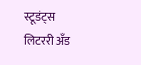स्टूडंट्स लिटररी अँड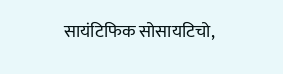सायंटिफिक सोसायटिचो,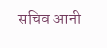सचिव आनी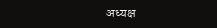अध्यक्ष